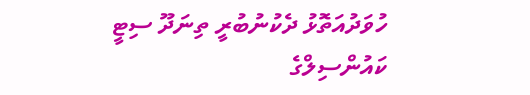ހުވަދުއަތޮޅު ދެކުނުބުރީ ތިނަދޫ ސިޓީ ކައުންސިލްގެ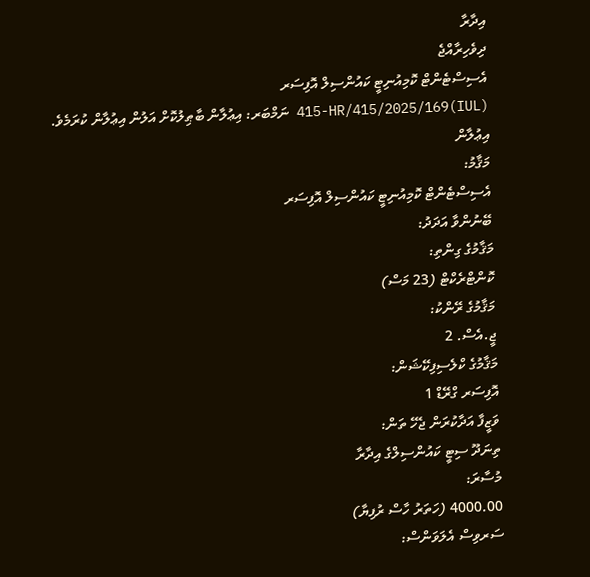އިދާރާ
ދިވެހިރާއްޖެ
އެސިސްޓެންޓް ކޮމިއުނިޓީ ކައުންސިލް އޮފިސަރ
(IUL)415-HR/415/2025/169 ނަމްބަރ: އިޢުލާން ބާޠިލުކޮށް އަލުން އިޢުލާން ކުރަމެވެ.
އިޢުލާން
މަޤާމު:
އެސިސްޓެންޓް ކޮމިއުނިޓީ ކައުންސިލް އޮފިސަރ
ބޭނުންވާ އަދަދު:
މަޤާމުގެ ގިންތި:
ކޮންޓްރެކްޓް (23 މަސް)
މަޤާމުގެ ރޭންކު:
ޖީ.އެސް. 2
މަޤާމުގެ ކްލެސިފިކޭޝަން:
އޮފިސަރ ގްރޭޑް 1
ވަޒީފާ އަދާކުރަން ޖެހޭ ތަން:
ތިނަދޫ ސިޓީ ކައުންސިލްގެ އިދާރާ
މުސާރަ:
4000.00 (ހަތަރު ހާސް ރުފިޔާ)
ސަރވިސް އެލަވަންސް: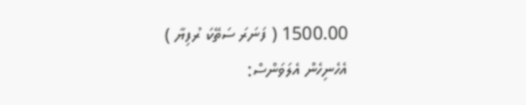1500.00 ( ފަނަރަ ސަތޭކަ ރުފިޔާ )
އެހެނިހެން އެލަވަންސް: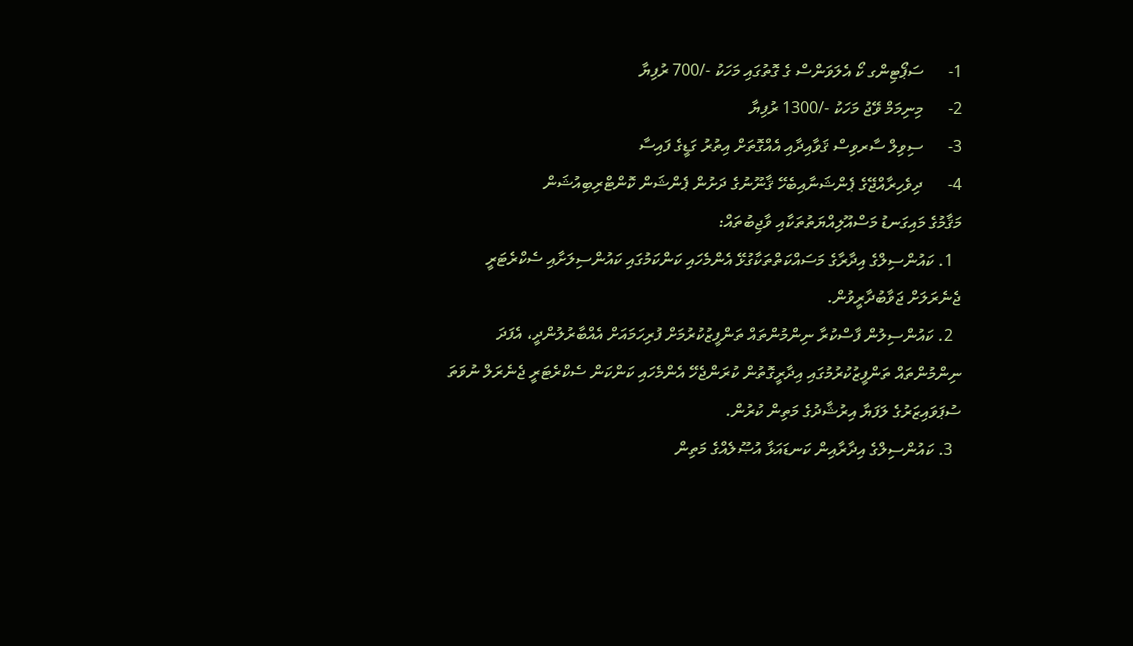1-      ސަޕޯޓިންގ ކޯ އެލަވަންސް ގެ ގޮތުގައި މަހަކު -/700 ރުފިޔާ
2-      މިނިމަމް ވޭޖު މަހަކު -/1300 ރުފިޔާ
3-      ސިވިލް ސާރވިސް ޤަވާއިދާއި އެއްގޮތަށް އިތުރު ގަޑީގެ ފައިސާ
4-      ދިވެހިރާއްޖޭގެ ޕެންޝަނާއިބެހޭ ޤާނޫނުގެ ދަށުން ޕެންޝަން ކޮންޓްރިބިއުޝަން
މަޤާމުގެ މައިގަނޑު މަސްއޫލިއްޔަތުތަކާއި ވާޖިބުތައް:
  1. ކައުންސިލްގެ އިދާރާގެ މަސައްކަތްތަކާގުޅޭ އެންމެހައި ކަންކަމުގައި ކައުންސިލަށާއި ސެކްރެޓަރީ ޖެނެރަލަށް ޖަވާބުދާރީވުން.
  2. ކައުންސިލުން ފާސްކުރާ ނިންމުންތައް ތަންފީޒުކުރުމަށް ފުރިހަމައަށް އެއްބާރުލުންދީ، އެފަދަ ނިންމުންތައް ތަންފީޒުކުރުމުގައި އިދާރީގޮތުން ކުރަންޖެހޭ އެންމެހައި ކަންކަން ސެކްރެޓަރީ ޖެނެރަލް ނުވަތަ ސުޕަވައިޒަރުގެ ލަފަޔާ އިރުޝާދުގެ މަތިން ކުރުން.
  3. ކައުންސިލްގެ އިދާރާއިން ކަނޑައަޅާ އުޞޫލެއްގެ މަތިން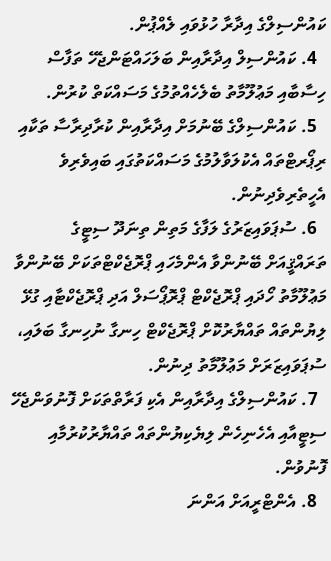ކައުންސިލްގެ އިދާރާ ހުޅުވައި ލެއްޕުން.
  4. ކައުންސިލް އިދާރާއިން ބަލަހައްޓަންޖެހޭ ތަފާސް ހިސާބާއި މަޢުލޫމާތު ބެލެހެއްތުމުގެ މަސައްކަތް ކުރުން.
  5. ކައުންސިލްގެ ބޭނުމަށް އިދާރާއިން ކުރާދިރާސާ ތަކާއި ރިޕޯރޓްތައް އެކުލަވާލުމުގެ މަސައްކަތުގައި ބައިވެރިވެ އެހީތެރިވެދިނުން.
  6. ސުޕަވައިޒަރުގެ ލަފާގެ މަތިން ތިނަދޫ ސިޓީގެ ތަރައްޤީއަށް ބޭނުންވާ އެންމެހައި ޕްރޮޖެކްޓްތަކަށް ބޭނުންވާ މަޢުލޫމާތު ހޯދައި ޕްރޮޖެކްޓް ޕްރޮޕޯސަލް އަދި ޕްރޮޖެކްޓާއި ގުޅޭ ލިޔުންތައް ތައްޔާރުކޮށް ޕްރޮޖެކްޓް ހިނގާ ނުހިނގާ ބަލައި، ސުޕަވައިޒަރަށް މަޢުލޫމާތު ދިނުން.
  7. ކައުންސިލްގެ އިދާރާއިން އެކި ފަރާތްތަކަށް ފޮނުވަންޖެހޭ ސިޓީއާއި އެހެނިހެން ލިޔެކިޔުންތައް ތައްޔާރުކުރުމާއި ފޮނުވުން.
  8. އެންޓްރީއަށް އަންނަ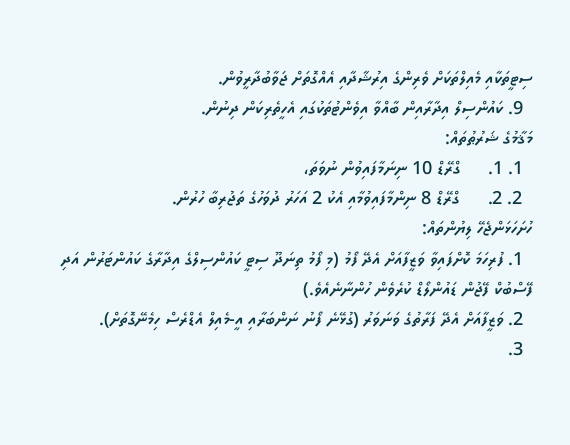ސިޓީތަކާއި މެއިލްތަކަށް ވެރިންގެ އިރުޝާދާއި އެއްގޮތަށް ޖަވާބުދާރީވުން.
  9. ކައުންސިލް އިދާރާއިން ބާއްވާ އިވެންޓުތަކުގައި އެހީތެރިކަން ދިނުން.
މަޤާމުގެ ޝަރުޠުތައް:
  1. 1.      ގްރޭޑް 10 ނިނަމާފައިވުން ނުވަތަ،
  2. 2.      ގްރޭޑް 8 ނިންމާފައިވުމާއި އެކު 2 އަހަރު ދުވަހުގެ ތަޖުރިބާ ހުރުން.
ހުށަހަޅަންޖެހޭ ލިޔުންތައް:
  1. ފުރިހަމަ ކޮށްފައިވާ ވަޒީފާއަށް އެދޭ ފޯމު (މި ފޯމު ތިނަދޫ ސިޓީ ކައުންސިލްގެ އިދާރާގެ ކައުންޓަރުން އަދި ފޭސްބުކް ފޭޖުން ޑައުންލޯޑް ކުރެވެން ހުންނާނެއެވެ.)
  2. ވަޒީފާއަށް އެދޭ ފަރާތުގެ ވަނަވަރު (ގުޅޭނެ ފޯނު ނަންބަރާއި އީ-މެއިލް އެޑްރެސް ހިމެނޭގޮތަށް).
  3.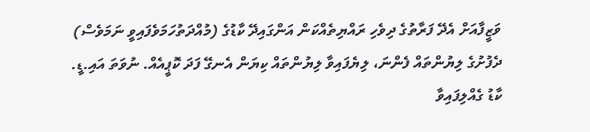ވަޒީފާއަށް އެދޭ ފަރާތުގެ ދިވެހި ރައްޔިތެއްކަން އަންގައިދޭ ކާޑުގެ (މުއްދަތުހަމަވެފައިވީ ނަމަވެސް) ދެފުށުގެ ލިޔުންތައް ފެންނަ، ލިޔެފައިވާ ލިޔުންތައް ކިޔަން އެނގޭ ފަދަ ކޮޕީއެއް. ނުވަތަ އައި.ޑީ. ކާޑު ގެއްލިފައިވާ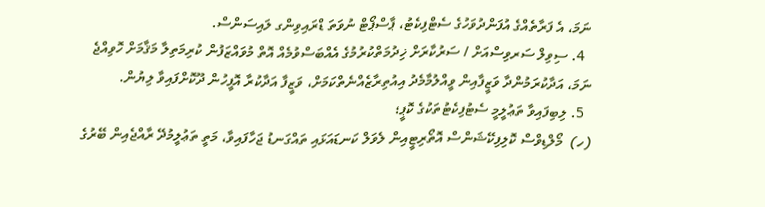ނަމަ، އެ ފަރާތެއްގެ އުފަންދުވަހުގެ ސެޓްފިކެޓު، ޕާސްޕޯޓް ނުވަތަ ޑްރައިވިންގ ލައިސަންސް.
  4. ސިވިލް ސަރވިސްއަށް / ސަރުކާރަށް ޚިދުމަތްކުރުމުގެ އެއްބަސްވުމެއް އޮތް މުވައްޒަފުން ކުރިމަތިލާ މަޤާމަށް ހޮވިއްޖެ ނަމަ، އަދާކުރަމުންދާ ވަޒީފާއިން ވީއްލުމާމެދު އިއުތިރާޒެއްނެތްކަމަށް، ވަޒީފާ އަދާކުރާ އޮފީހުން ދޫކޮށްފައިވާ ލިޔުން.
  5. ލިބިފައިވާ ތަޢުލީމީ ސެޓުފިކެޓުތަކުގެ ކޮޕީ؛
(ހ)  މޯލްޑިވްސް ކޮލިފިކޭޝަންސް އޮތޯރިޓީއިން ލެވަލް ކަނޑައަޅައި ތައްގަނޑު ޖަހާފައިވާ، މަތީ ތަޢުލީމުދޭ ރާއްޖެއިން ބޭރުގެ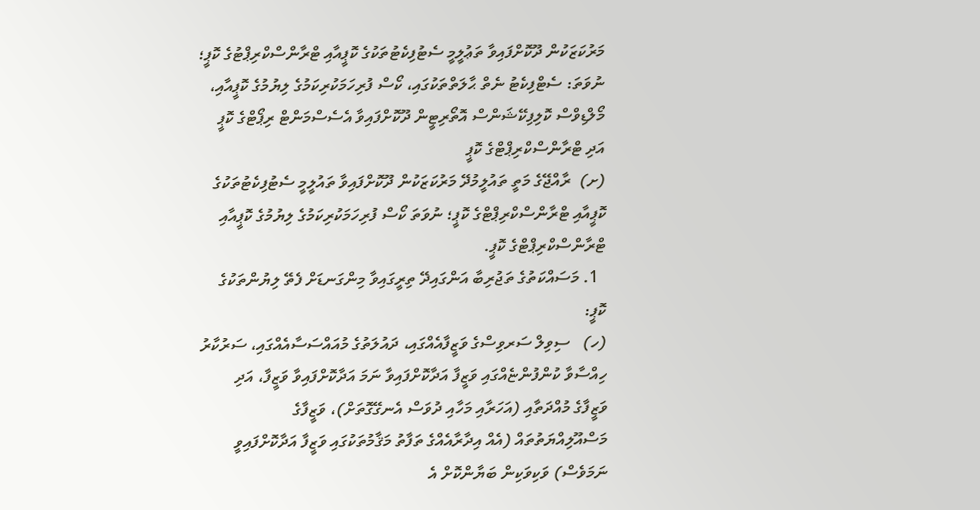މަރުކަޒަކުން ދޫކޮށްފައިވާ ތަޢުލީމީ ސެޓުފިކެޓުތަކުގެ ކޮޕީއާއި ޓްރާންސްކްރިޕްޓުގެ ކޮޕީ؛ ނުވަތަ: ސެޓްފިކެޓު ނެތް ޙާލަތްތަކުގައި، ކޯސް ފުރިހަމަކުރިކަމުގެ ލިޔުމުގެ ކޮޕީއާއި، މޯލްޑިވްސް ކޮލިފިކޭޝަންސް އޮތޯރިޓީން ދޫކޮށްފައިވާ އެސެސްމަންޓް ރިޕޯޓްގެ ކޮޕީ އަދި ޓްރާންސްކްރިޕްޓްގެ ކޮޕީ
(ށ)  ރާއްޖޭގެ މަތީ ތައުލީމުދޭ މަރުކަޒަކުން ދޫކޮށްފައިވާ ތައުލީމީ ސެޓުފިކެޓުތަކުގެ ކޮޕީއާއި ޓްރާންސްކްރިޕްޓްގެ ކޮޕީ؛ ނުވަތަ ކޯސް ފުރިހަމަކުރިކަމުގެ ލިޔުމުގެ ކޮޕީއާއި ޓްރާންސްކްރިޕްޓްގެ ކޮޕީ.
  1. މަސައްކަތުގެ ތަޖުރިބާ އަންގައިދޭ ތިރީގައިވާ މިންގަނޑަށް ފެތޭ ލިޔުންތަކުގެ ކޮޕީ:
(ހ)   ސިވިލް ސަރވިސްގެ ވަޒީފާއެއްގައި، ދައުލަތުގެ މުއައްސަސާއެއްގައި، ސަރުކާރު ހިއްސާވާ ކުންފުންޏެއްގައި ވަޒީފާ އަދާކޮށްފައިވާ ނަމަ އަދާކޮށްފައިވާ ވަޒީފާ، އަދި ވަޒީފާގެ މުއްދަތާއި (އަހަރާއި މަހާއި ދުވަސް އެނގޭގޮތަށް)، ވަޒީފާގެ މަސްއޫލިއްޔަތުތައް (އެއް އިދާރާއެއްގެ ތަފާތު މަޤާމުތަކުގައި ވަޒީފާ އަދާކޮށްފައިވީ ނަމަވެސް) ވަކިވަކިން ބަޔާންކޮށް އެ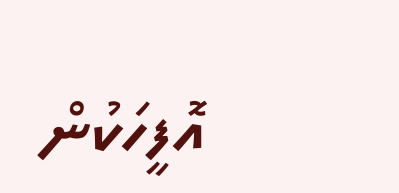އޮފީހަކުން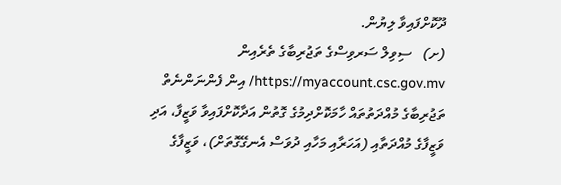ދޫކޮށްފައިވާ ލިޔުން.
(ށ)   ސިވިލް ސަރވިސްގެ ތަޖުރިބާގެ ތެރެއިން https://myaccount.csc.gov.mv/ އިން ފެންނަންނެތް ތަޖުރިބާގެ މުއްދަތުތައް ހާމަކޮށްދިމުގެ ގޮތުން އަދާކޮށްފައިވާ ވަޒީފާ، އަދި ވަޒީފާގެ މުއްދަތާއި (އަހަރާއި މަހާއި ދުވަސް އެނގޭގޮތަށް)، ވަޒީފާގެ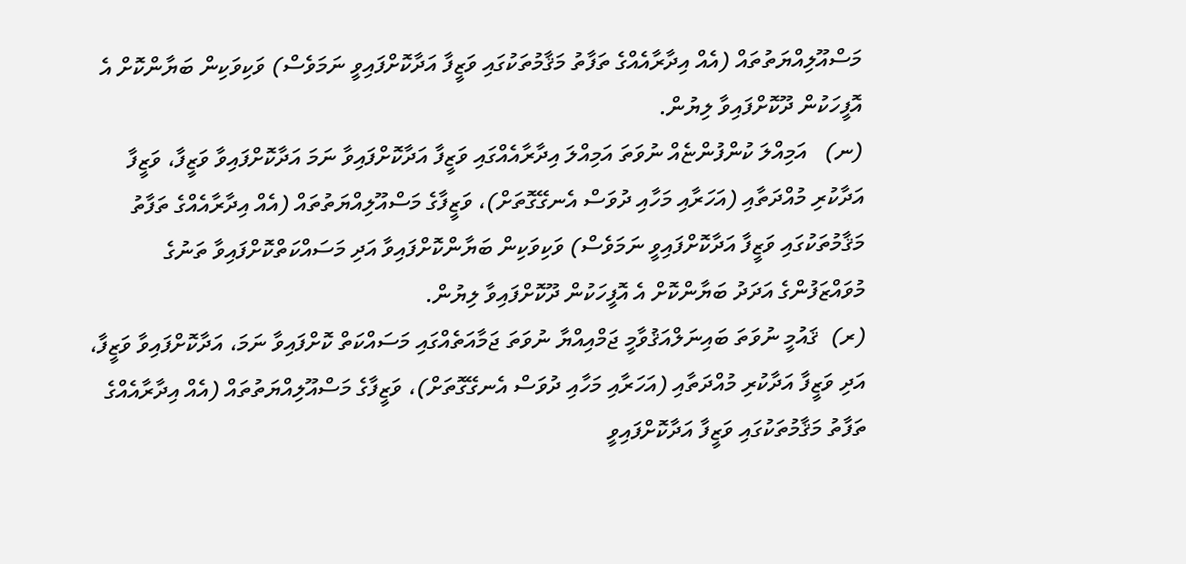މަސްއޫލިއްޔަތުތައް (އެއް އިދާރާއެއްގެ ތަފާތު މަޤާމުތަކުގައި ވަޒީފާ އަދާކޮށްފައިވީ ނަމަވެސް) ވަކިވަކިން ބަޔާންކޮށް އެ އޮފީހަކުން ދޫކޮށްފައިވާ ލިޔުން.
(ނ)   އަމިއްލަ ކުންފުންޏެއް ނުވަތަ އަމިއްލަ އިދާރާއެއްގައި ވަޒީފާ އަދާކޮށްފައިވާ ނަމަ އަދާކޮށްފައިވާ ވަޒީފާ، ވަޒީފާ އަދާކުރި މުއްދަތާއި (އަހަރާއި މަހާއި ދުވަސް އެނގޭގޮތަށް)، ވަޒީފާގެ މަސްއޫލިއްޔަތުތައް (އެއް އިދާރާއެއްގެ ތަފާތު މަޤާމުތަކުގައި ވަޒީފާ އަދާކޮށްފައިވީ ނަމަވެސް) ވަކިވަކިން ބަޔާންކޮށްފައިވާ އަދި މަސައްކަތްކޮށްފައިވާ ތަނުގެ މުވައްޒަފުންގެ އަދަދު ބަޔާންކޮށް އެ އޮފީހަކުން ދޫކޮށްފައިވާ ލިޔުން.
(ރ)  ޤައުމީ ނުވަތަ ބައިނަލްއަޤުވާމީ ޖަމްއިއްޔާ ނުވަތަ ޖަމާއަތެއްގައި މަސައްކަތް ކޮށްފައިވާ ނަމަ، އަދާކޮށްފައިވާ ވަޒީފާ، އަދި ވަޒީފާ އަދާކުރި މުއްދަތާއި (އަހަރާއި މަހާއި ދުވަސް އެނގޭގޮތަށް)، ވަޒީފާގެ މަސްއޫލިއްޔަތުތައް (އެއް އިދާރާއެއްގެ ތަފާތު މަޤާމުތަކުގައި ވަޒީފާ އަދާކޮށްފައިވީ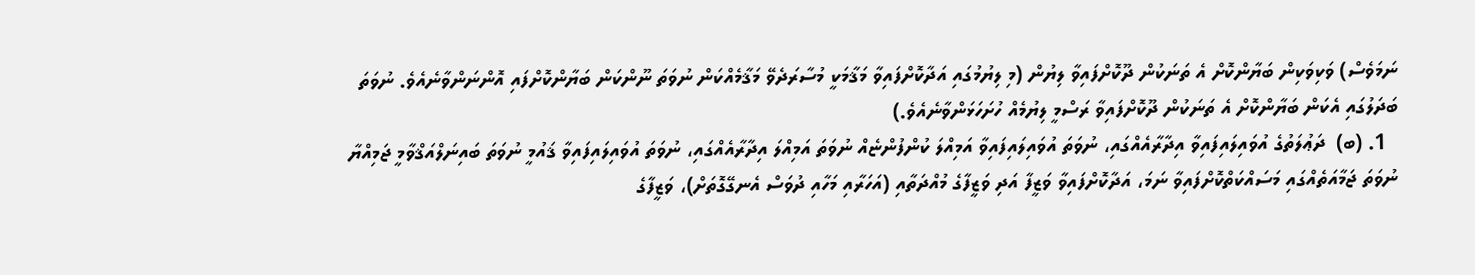ނަމަވެސް) ވަކިވަކިން ބަޔާންކޮށް އެ ތަނަކުން ދޫކޮށްފައިވާ ލިޔުން (މި ލިޔުމުގައި އަދާކޮށްފައިވާ މަޤާމަކީ މުސާރަދެވޭ މަޤާމެއްކަން ނުވަތަ ނޫންކަން ބަޔާންކޮށްފައި އޮންނަންވާނެއެވެ. ނުވަތަ ބަދަލުގައި އެކަން ބަޔާންކޮށް އެ ތަނަކުން ދޫކޮށްފައިވާ ރަސްމީ ލިޔުމެއް ހުށަހަޅަންވާނެއެވެ.)
  1. (ބ)  ދަޢުލަތުގެ އުވައިލައިފައިވާ އިދާރާއެއްގައި، ނުވަތަ އުވައިލައިފައިވާ އަމިއްލަ ކުންފުންޏެއް ނުވަތަ އަމިއްލަ އިދާރާއެއްގައި، ނުވަތަ އުވައިލައިފައިވާ ޤައުމީ ނުވަތަ ބައިނަލްއަޤްވާމީ ޖަމިއްޔާ ނުވަތަ ޖަމާއަތެއްގައި މަސައްކަތްކޮށްފައިވާ ނަމަ، އަދާކޮށްފައިވާ ވަޒީފާ އަދި ވަޒީފާގެ މުއްދަތާއި (އަހަރާއި މަހާއި ދުވަސް އެނގޭގޮތަށް)، ވަޒީފާގެ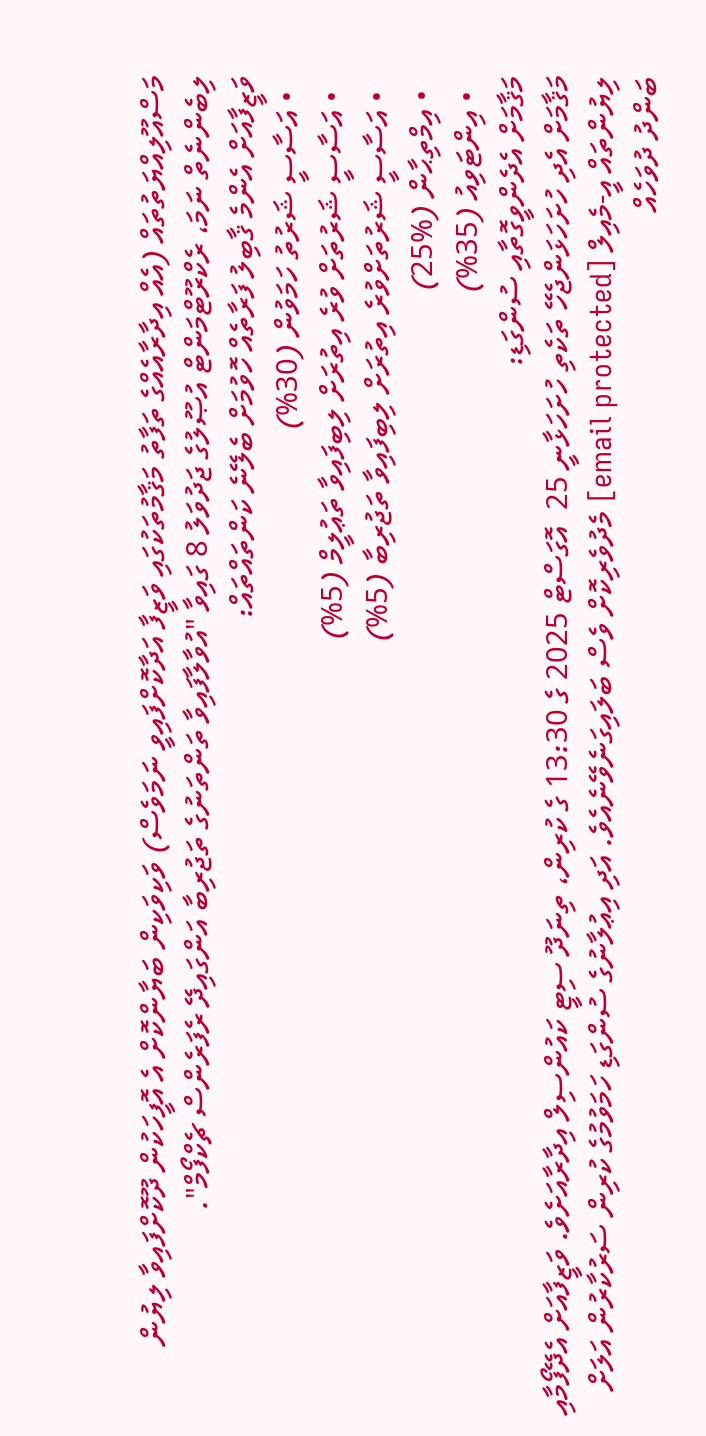މަސްއޫލިއްޔަތުތައް (އެއް އިދާރާއެއްގެ ތަފާތު މަޤާމުތަކުގައި ވަޒީފާ އަދާކޮށްފައިވީ ނަމަވެސް) ވަކިވަކިން ބަޔާންކޮށް އެ އޮފީހަކުން ދޫކޮށްފައިވާ ލިޔުން ލިބެންނެތް ނަމަ، ރެކްރޫޓްމަންޓް އުޞޫލުގެ ޖަދުވަލު 8 ގައިވާ "އުވާލާފައިވާ ތަންތަނުގެ ތަޖުރިބާ އަންގައިދޭ ރެފަރެންސް ޗެކްފޯމް".
ވަޒީފާއަށް އެންމެ ޤާބިލު ފަރާތެއް ހޮވުމަށް ބެލޭނެ ކަންތައްތައް:
  • އަސާސީ ޝަރުތު ހަމަވުން (30%)
  • އަސާސީ ޝަރުތަށް ވުރެ އިތުރަށް ލިބިފައިވާ ތަޢުލީމް (5%)
  • އަސާސީ ޝަރުތަށްވުރެ އިތުރަށް ލިބިފައިވާ ތަޖުރިބާ (5%)
  • އިމްތިޙާން (%25)
  • އިންޓަވިއު (35%)
މަޤާމަށް އެދެންވީގޮތާއި ސުންގަޑި:
މަޤާމަށް އެދި ހުށަހަޅަންޖެހޭ ތަކެތި ހުށަހަޅާނީ 25  އޮގަސްޓް 2025 ގެ 13:30 ގެ ކުރިން، ތިނަދޫ ސިޓީ ކައުންސިލް އިދާރާއަށެވެ. ވަޒީފާއަށް އެދޭފޯމާއި ލިޔުންތައް އީ-މެއިލް [email protected] މެދުވެރިކޮށް ވެސް ބަލައިގަނެވޭނެއެވެ. އަދި އިޢުލާނުގެ ސުންގަޑި ހަމަވުމުގެ ކުރިން ސަރުކާރުން އަލަށް ބަންދު ދުވަހެއް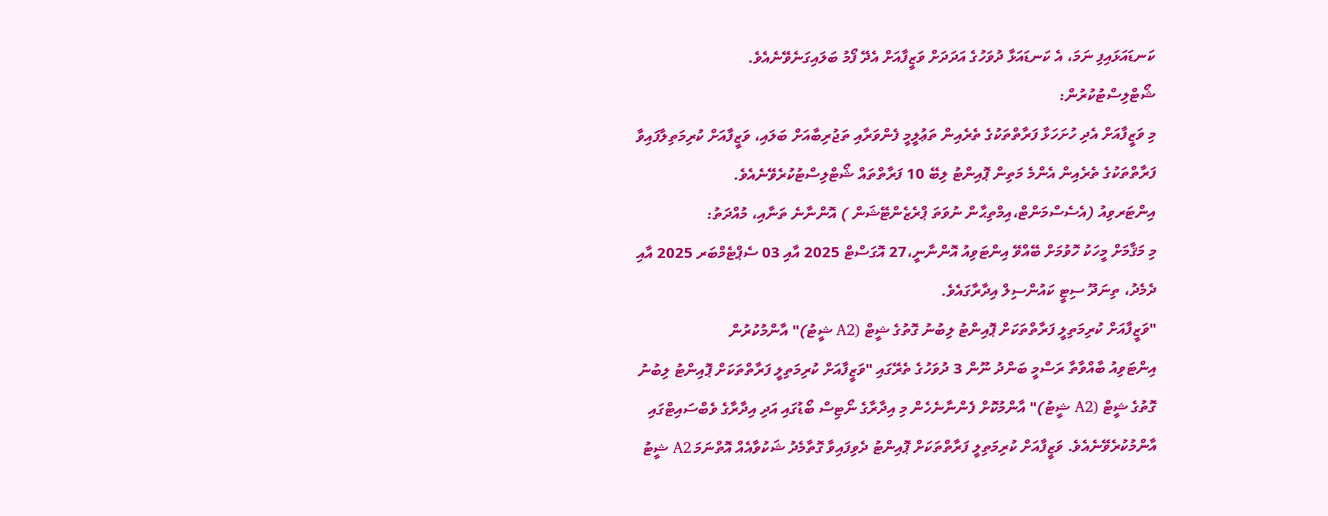ކަނޑައަޅައިފި ނަމަ، އެ ކަނޑައަޅާ ދުވަހުގެ އަދަދަށް ވަޒީފާއަށް އެދޭ ފޯމު ބަލައިގަނެވޭނެއެވެ.
ޝޯޓްލިސްޓުކުރުން:
މި ވަޒީފާއަށް އެދި ހުށަހަޅާ ފަރާތްތަކުގެ ތެރެއިން ތަޢުލީމީ ފެންވަރާއި ތަޖުރިބާއަށް ބަލައި، ވަޒީފާއަށް ކުރިމަތިލާފައިވާ ފަރާތްތަކުގެ ތެރެއިން އެންމެ މަތިން ޕޮއިންޓު ލިބޭ 10 ފަރާތްތައް ޝޯޓްލިސްޓުކުރެވޭނެއެވެ.
އިންޓަރވިއު (އެސެސްމަންޓް،އިމްތިޙާން ނުވަތަ ޕްރެޒެންޓޭޝަން ) އޮންނާނެ ތަނާއި، މުއްދަތު:
މި މަޤާމަށް މީހަކު ހޮވުމަށް ބޭއްވޭ އިންޓަވިއު އޮންނާނީ،27 އޮގަސްޓް 2025 އާއި 03 ސެޕްޓެމްބަރ 2025 އާއި ދެމެދު، ތިނަދޫ ސިޓީ ކައުންސިލް އިދާރާގައެވެ.
"ވަޒީފާއަށް ކުރިމަތިލީ ފަރާތްތަކަށް ޕޮއިންޓު ލިބުނު ގޮތުގެ ޝީޓް (A2 ޝީޓު)" އާންމުކުރުން
އިންޓަވިއު ބާއްވާތާ ރަސްމީ ބަންދު ނޫން 3 ދުވަހުގެ ތެރޭގައި "ވަޒީފާއަށް ކުރިމަތިލީ ފަރާތްތަކަށް ޕޮއިންޓު ލިބުނު ގޮތުގެ ޝީޓް (A2 ޝީޓު)" އާންމުކޮށް ފެންނާނެހެން މި އިދާރާގެ ނޯޓިސް ބޯޑުގައި އަދި އިދާރާގެ ވެބްސައިޓްގައި އާންމުކުރެވޭނެއެވެ. ވަޒީފާއަށް ކުރިމަތިލީ ފަރާތްތަކަށް ޕޮއިންޓު ދެވިފައިވާ ގޮތާމެދު ޝަކުވާއެއް އޮތްނަމަ A2 ޝީޓު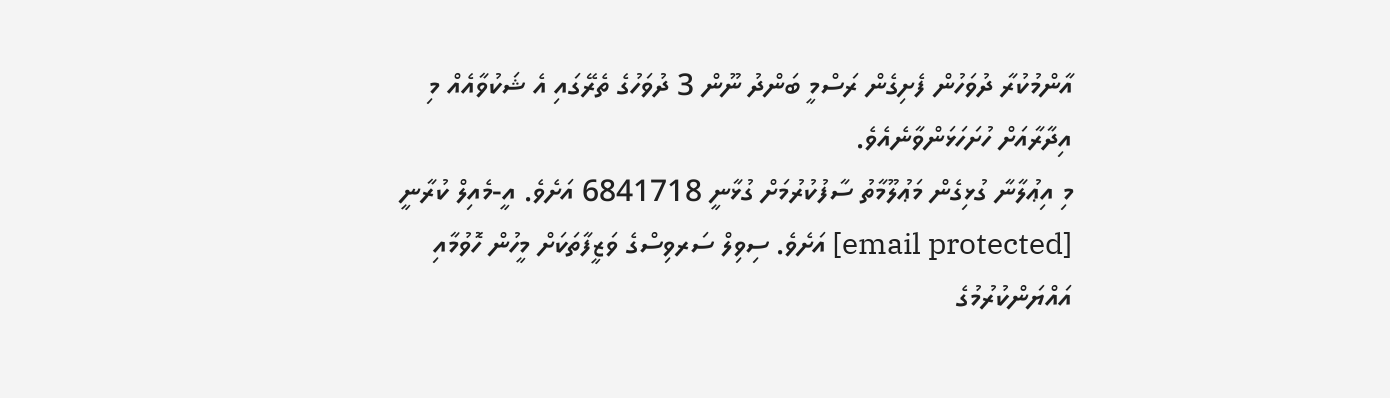އާންމުކުރާ ދުވަހުން ފެށިގެން ރަސްމީ ބަންދު ނޫން 3 ދުވަހުގެ ތެރޭގައި އެ ޝަކުވާއެއް މި އިދާރާއަށް ހުށަހަޅަންވާނެއެވެ.
މި އިޢުލާނާ ގުޅިގެން މަޢުލޫމާތު ސާފުކުރުމަށް ގުޅާނީ 6841718 އަށެވެ. އީ-މެއިލް ކުރާނީ [email protected] އަށެވެ. ސިވިލް ސަރވިސްގެ ވަޒީފާތަކަށް މީހުން ހޮވުމާއި އައްޔަންކުރުމުގެ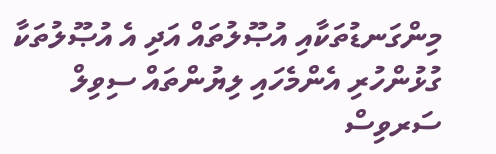މިންގަނޑުތަކާއި އުޞޫލުތައް އަދި އެ އުޞޫލުތަކާ ގުޅުންހުރި އެންމެހައި ލިޔުންތައް ސިވިލް ސަރވިސް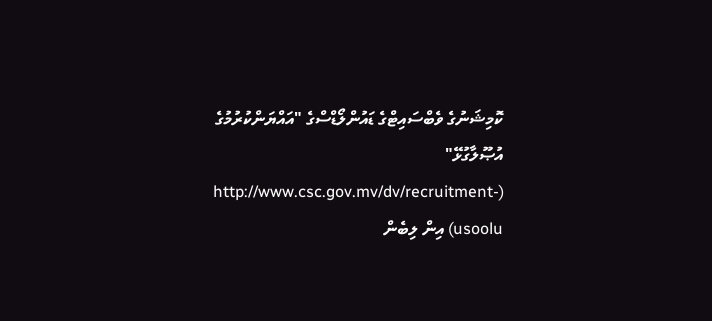ކޮމިޝަނުގެ ވެބްސައިޓްގެ ޑައުންލޯޑްސްގެ "އައްޔަންކުރުމުގެ އުޞޫލާގުޅޭ" (http://www.csc.gov.mv/dv/recruitment-usoolu) އިން ލިބެން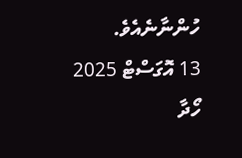ހުންނާނެއެވެ.
13 އޮގަސްޓް 2025
ހޯދާ